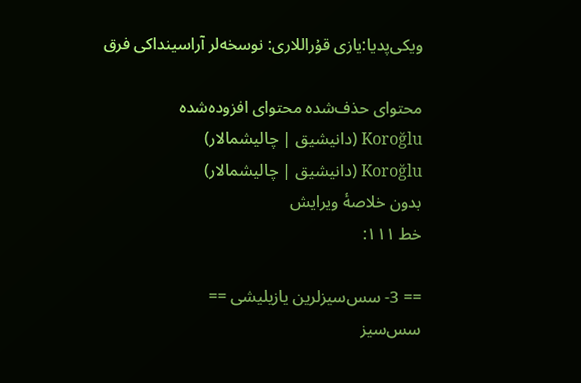ویکی‌پدیا:یازی قۇراللاری: نوسخه‌لر آراسینداکی فرق

محتوای حذف‌شده محتوای افزوده‌شده
Koroğlu (دانیشیق | چالیشمالار)
Koroğlu (دانیشیق | چالیشمالار)
بدون خلاصۀ ویرایش
خط ۱۱۱:

== 3- سس‌سیزلرین یازیلیشی ==
سس‌سیز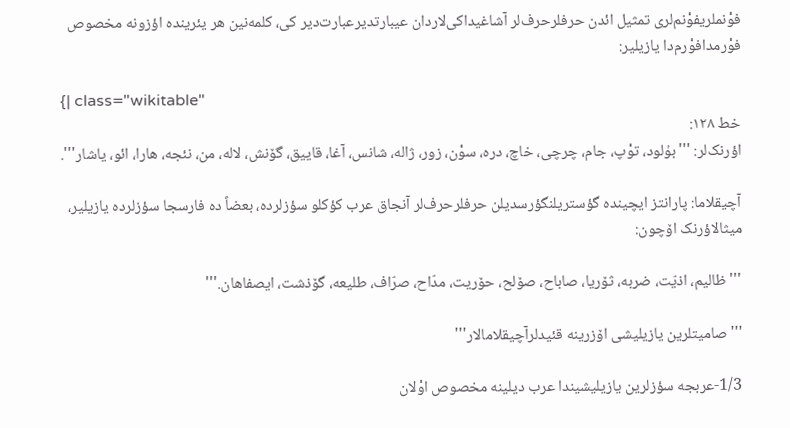فوْنملریفوْنم‌لری تمثیل ائدن حرفلرحرف‌لر آشاغیداکی‌لاردان عیبارتدیرعبارت‌دیر کی، کلمه‌‌نین هر یئرینده اؤزونه مخصوص فوْرمدافوْرم‌دا یازیلیر:

{| class="wikitable"
خط ۱۲۸:
اؤرنک‌لر: '''بۇلود، توْپ، جام، چرچی، خاچ، دره، سوْن، زور، ژاله، شانس، آغا، قاییق، گۆنش، لاله، من، نئجه، هارا، ائو، یاشار'''.

آچیقلاما: پارانتز ایچینده گؤستریلنگؤرسدیلن حرفلرحرف‌لر آنجاق عرب کؤکلو سؤزلرده، بعضاً ده فارسجا سؤزلرده یازیلیر، میثالاؤرنک اۆچون:

'''ظالیم، اذیّت، ضربه، ثۆریا، صاباح، صۆلح، حۆریت، مدّاح، صرّاف، طلیعه، گۆذشت، ایصفاهان.'''

'''صامیتلرین یازیلیشی اۆزرینه قئیدلرآچیقلامالار'''

1/3-عربجه سؤزلرین یازیلیشیندا عرب دیلینه مخصوص اوْلان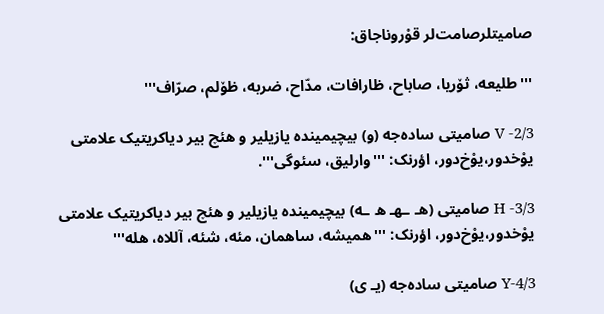صامیتلرصامت‌لر قوْروناجاق:

'''طلیعه، ثۆریا، صاباح، ظارافات، مدّاح، ضربه، ظۆلم، صرّاف'''

2/3- V صامیتی ساده‌جه (و) بیچیمینده یازیلیر و هئچ بیر دیاکریتیک علامتی یوْخدور،یوْخ‌دور، اؤرنک: '''وارلیق، سئوگی'''.

3/3- H صامیتی (هـ ـهـ ه ـه) بیچیمینده یازیلیر و هئچ بیر دیاکریتیک علامتی یوْخدور،یوْخ‌دور، اؤرنک: '''همیشه، ساهمان، مئه، شئه، آللاه، هله'''

4/3-Y صامیتی ساده‌جه (یـ ی)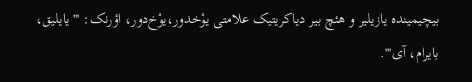بیچیمینده یازیلیر و هئچ بیر دیاکریتیک علامتی یوْخدور،یوْخ‌دور، اؤرنک: '''یایلیق، بایرام، آی'''.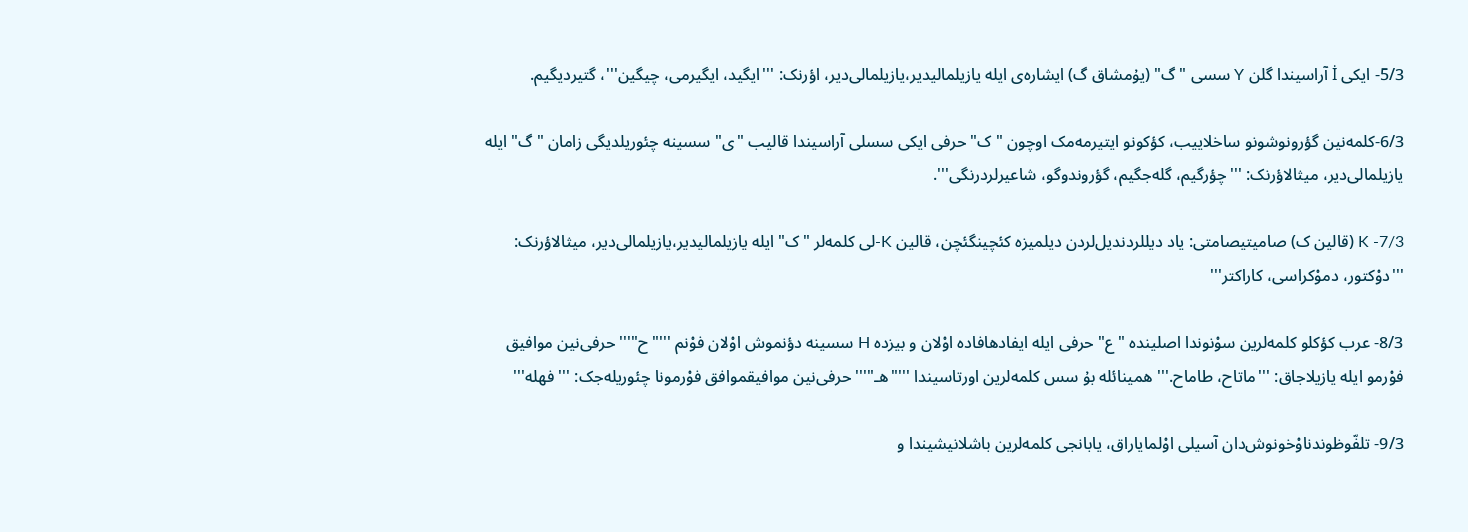5/3- ایکی İ آراسیندا گلن Y سسی "گ" (یۇمشاق گ) ایشاره‌ی ایله یازیلمالیدیر،یازیلمالی‌دیر، اؤرنک: '''ایگید، ایگیرمی، چیگین'''، گتیردیگیم.

6/3-کلمه‌نین گؤرونوشونو ساخلاییب، کؤکونو ایتیرمه‌مک اوچون "ک" حرفی ایکی سسلی آراسیندا قالیب "ی" سسینه چئوریلدیگی زامان "گ" ایله یازیلمالی‌دیر، میثالاؤرنک: '''چؤرگیم، گله‌جگیم، گؤروندوگو، شاعیرلردرنگی'''.

7/3- K (قالین ک) صامیتیصامتی: یاد دیللردندیل‌لردن دیلمیزه کئچینگئچن، قالین K-لی کلمه‌لر "ک" ایله یازیلمالیدیر،یازیلمالی‌دیر، میثالاؤرنک: '''دوْکتور، دموْکراسی، کاراکتر'''

8/3- عرب کؤکلو کلمه‌لرین سوْنوندا اصلینده "ع" حرفی ایله ایفادهافاده اوْلان و بیزده H سسینه دؤنموش اوْلان فوْنم '''"ح"''' حرفی‌نین موافیق فوْرمو ایله یازیلاجاق: '''ماتاح، طاماح.''' همینائله بۇ سس کلمه‌لرین اورتاسیندا '''"هـ"''' حرفی‌نین موافیقموافق فوْرمونا چئوریله‌جک: '''فهله'''

9/3- تلفّوظوندناوْخونوش‌دان آسیلی اوْلمایاراق، یابانجی کلمه‌لرین باشلانیشیندا و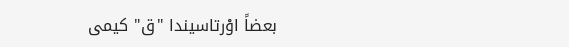بعضاً اوْرتاسیندا "ق" کیمی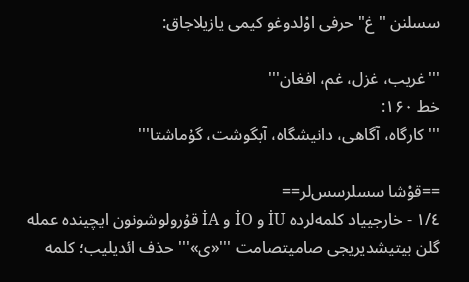سسلنن "غ" حرفی اوْلدوغو کیمی یازیلاجاق:

'''غریب، غزل، غم، افغان'''
خط ۱۶۰:
'''کارگاه، آگاهی، دانیشگاه، آبگوشت، گۇماشتا'''

==قوْشا سسلرسس‌لر==
٤/۱ - خارجییاد کلمه‌لرده İU و İO و İA قۇرولوشونون ایچینده عمله گلن بیتیشدیریجی صامیتصامت '''«ی»''' حذف ائدیلیب؛ کلمه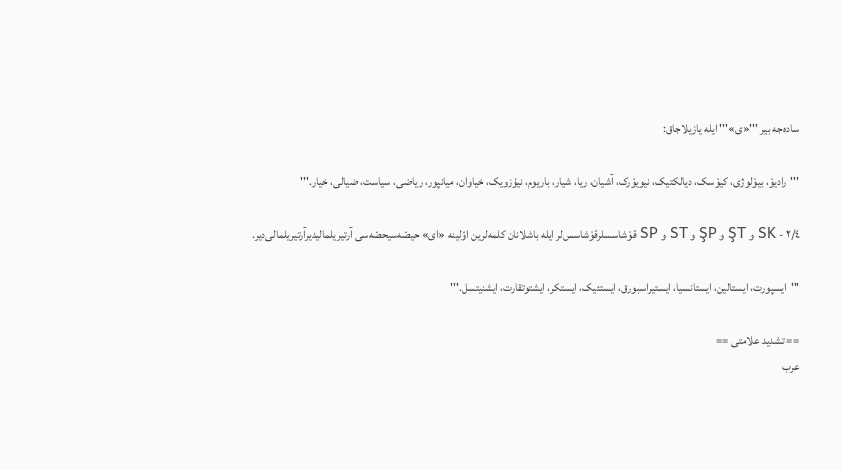ساده‌جه بیر '''«ی»''' ایله یازیلاجاق:

'''رادیوْ، بیوْلوژی، کیوْسک، دیالکتیک، نیویوْرک، آشیان، ریا، شیار، باریوم، نیۇزویک، خیاوان، میانپور، ریاضی، سیاست، ضیالی، خیار.'''

٤/۲ - SK و ŞT و ŞP و ST و SP قوْشاسسلرقوْشاسس‌لر ایله باشلانان کلمه‌لرین اوّلینه «ای» حیصّه‌سیحصّه‌سی آرتیریلمالیدیرآرتیریلمالی‌دیر.

'''ایسپورت، ایستالین، ایستانسیا، ایستیراسبورق، ایستئیک، ایستکر، ایشتوتقارت، ایشنیتسل.'''

== تشدید علامتی ==
عرب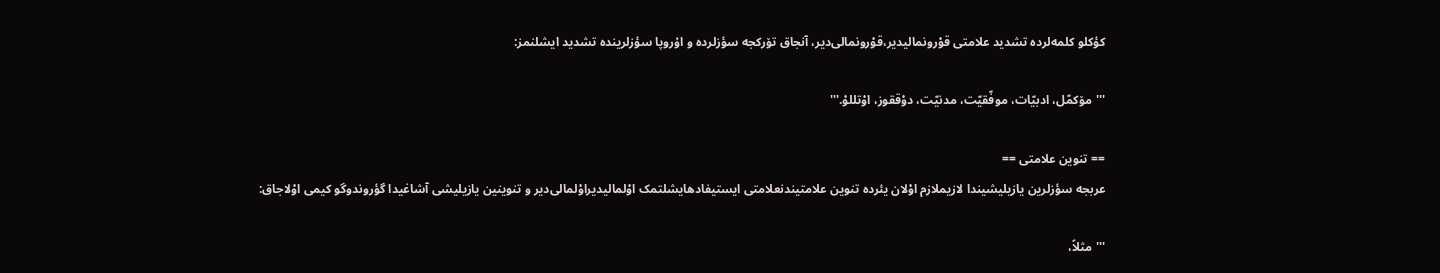کؤکلو کلمه‌لرده تشدید علامتی قوْرونمالیدیر،قوْرونمالی‌دیر، آنجاق تۆرکجه سؤزلرده و اۇروپا سؤزلرینده تشدید ایشلنمز:

'''مۆکمّل، ادبیّات، موفّقیّت، مدنیّت، دوْققوز، اوْتللوْ.'''

== تنوین علامتی ==
عربجه سؤزلرین یازیلیشیندا لازیملازم اوْلان یئرده تنوین علامتیندنعلامتی ایستیفادهایشلتمک اوْلمالیدیراوْلمالی‌دیر و تنوینین یازیلیشی آشاغیدا گؤروندوگو کیمی اوْلاجاق:

'''مثلاً،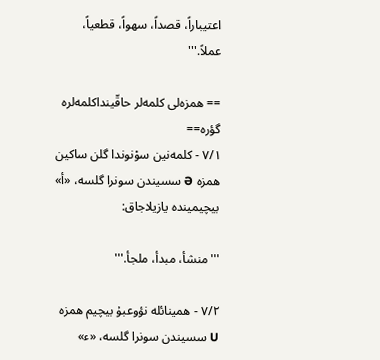اعتیباراً، قصداً، سهواً، قطعیاً، عملاً.'''

== همزه‌لی کلمه‌لر حاقّینداکلمه‌لره گؤره==
۷/۱ - کلمه‌نین سوْنوندا گلن ساکین همزه Ə سسیندن سونرا گلسه، «أ» بیچیمینده یازیلاجاق:

'''منشأ، مبدأ، ملجأ.'''

۷/۲ - همینائله نؤوعبۇ بیچیم همزه U سسیندن سونرا گلسه، «ء»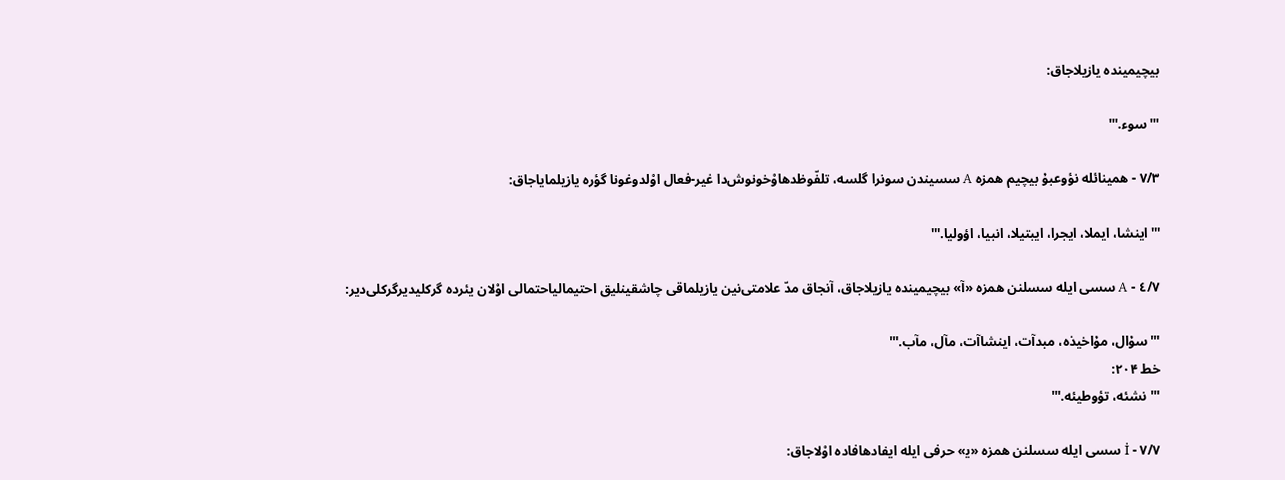بیچیمینده یازیلاجاق:

'''سوء.'''

۷/۳ - همینائله نؤوعبۇ بیچیم همزه A سسیندن سونرا گلسه، تلفّوظدهاوْخونوش‌دا غیر-فعال اوْلدوغونا گؤره یازیلمایاجاق:

'''اینشا، ایملا، ایجرا، ایبتیلا، انبیا، اؤولیا.'''

۷/٤ - A سسی ایله سسلنن همزه «آ» بیچیمینده یازیلاجاق، آنجاق مدّ علامتی‌نین یازیلماقی چاشقینلیق احتیمالیاحتمالی اوْلان یئرده گرکلیدیرگرکلی‌دیر:

'''سۇال، مۇاخیذه، مبدآت، اینشاآت، مآل، مآب.'''
خط ۲۰۴:
'''نشئه، تؤوطیئه.'''

۷/۷ - İ سسی ایله سسلنن همزه «ی‍» حرفی ایله ایفادهافاده اوْلاجاق: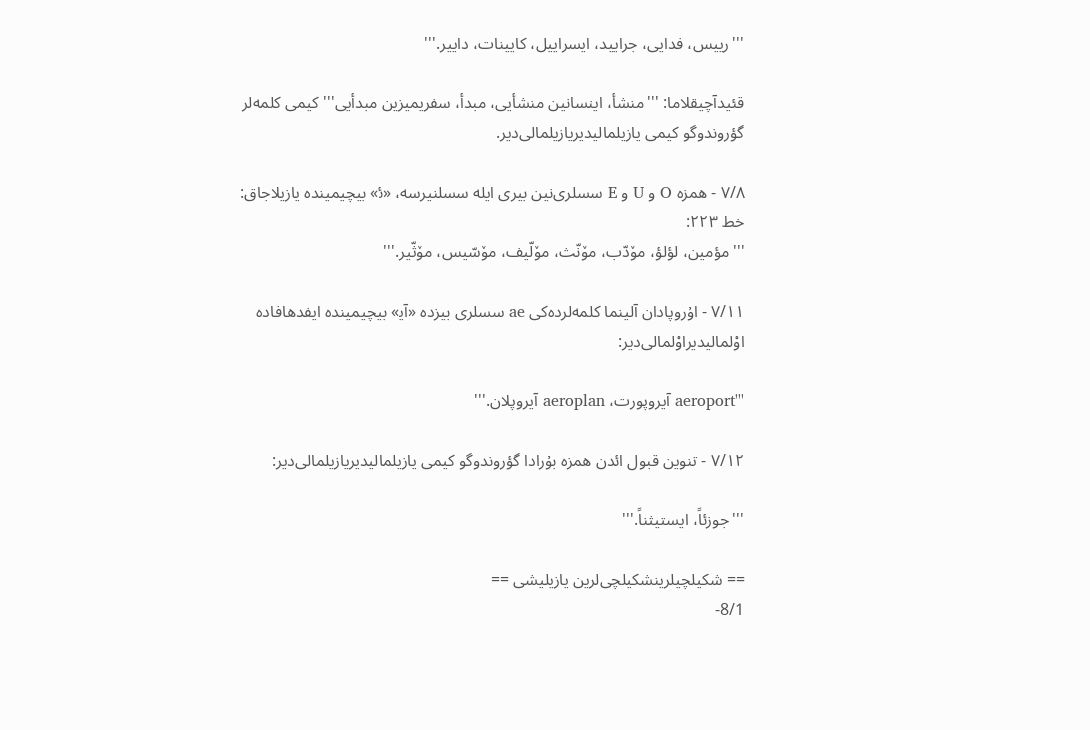'''رییس، فدایی، جرایید، ایسراییل، کایینات، داییر.'''

قئیدآچیقلاما: '''منشأ، اینسانین منشأیی، مبدأ، سفریمیزین مبدأیی''' کیمی کلمه‌لر گؤروندوگو کیمی یازیلمالیدیریازیلمالی‌دیر.

۷/۸ - همزه O و U و E سسلری‌نین بیری ایله سسلنیرسه، «ئ‍» بیچیمینده یازیلاجاق:
خط ۲۲۳:
'''مؤمین، لؤلؤ، مۆدّب، مۆنّث، مۆلّیف، مۆسّیس، مۆثّیر.'''

۷/۱۱ - اۇروپادان آلینما کلمه‌لرده‌کی ae سسلری بیزده «آی‍» بیچیمینده ایفدهافاده اوْلمالیدیراوْلمالی‌دیر:

'''aeroport آیروپورت، aeroplan آیروپلان.'''

۷/۱۲ - تنوین قبول ائدن همزه بۇرادا گؤروندوگو کیمی یازیلمالیدیریازیلمالی‌دیر:

'''جوزئاً، ایستیثناً.'''

== شکیلچیلرینشکیلچی‌لرین یازیلیشی ==
8/1-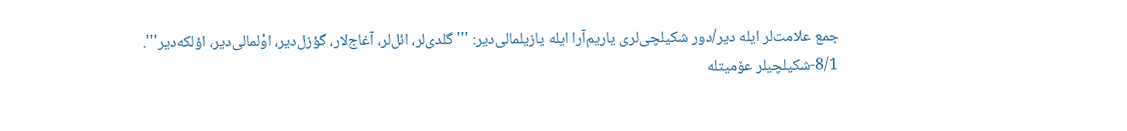جمع علامت‌لر ایله دیر/دور شکیلچی‌لری یاریم‌آرا ایله یازیلمالی‌دیر: '''گلدی‌لر، ائل‌لر، آغاج‌لار، گؤزل‌دیر، اوْلمالی‌دیر، اؤلکه‌دیر'''.
8/1-شکیلچیلر عۆمیتله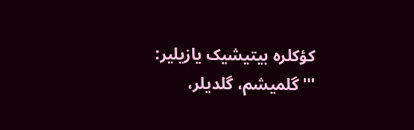کؤکلره بیتیشیک یازیلیر: '''گلمیشم، گلدیلر،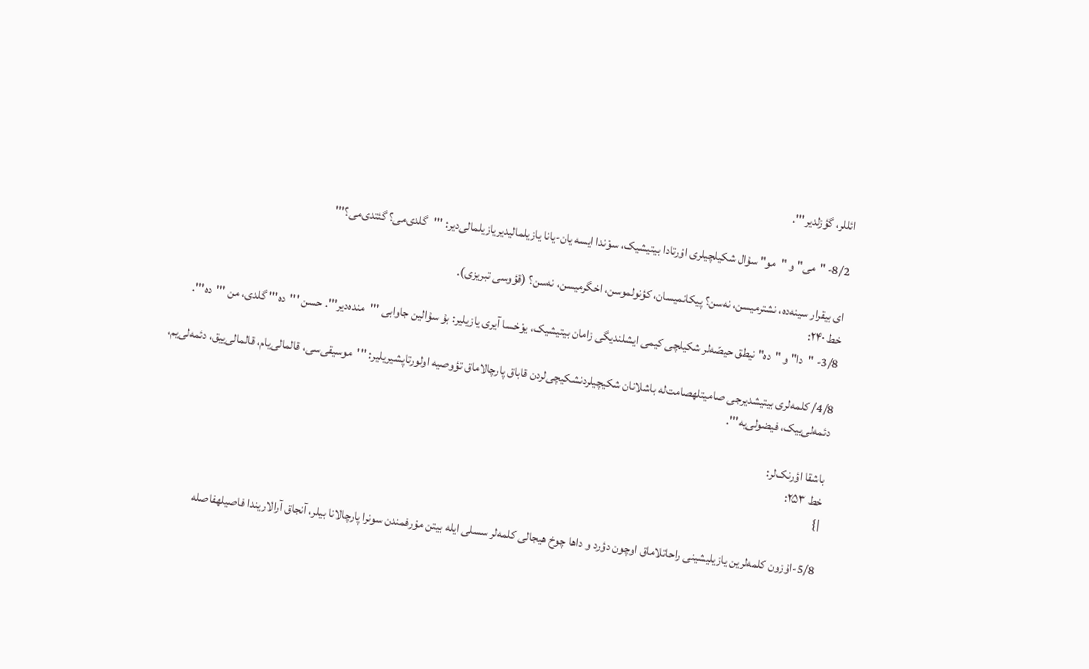ائللر، گؤزلدیر'''.

8/2- "می" و "مو" سۇال شکیلچیلری اوْرتادا بیتیشیک، سوْندا ایسه یان-یانا یازیلمالیدیریازیلمالی‌دیر: '''گلدی‌می؟ گئتدی‌می؟'''

ای بیقرار سینه‌ده، نشترمیسن، نه‌سن؟ پیکانمیسان، کؤنولموسن، اخگرمیسن، نه‌سن؟ (قؤوسی تبریزی).
خط ۲۴۰:
3/8- "دا" و "ده" نیطق حیصّه‌لر شکیلچی کیمی ایشلندیگی زامان بیتیشیک، یوْخسا آیری یازیلیر: بۇ سۇالین جاوابی '''منده‌دیر'''. حسن '''ده''' گلدی، من '''ده'''.

4/8/ کلمه‌لری بیتیشدیرجی صامیتلهصامت‌له باشلانان شکیچیلردنشکیچی‌لردن قاباق پارچالاماق تؤوصیه اولورتاپشیریلیر: '''موسیقی‌سی، قالمالی‌یام، قالمالی‌ییق، دئمه‌لی‌یم، دئمه‌لی‌ییک، فیضولی‌یه'''.

باشقا اؤرنک‌لر:
خط ۲۵۳:
|}

5/8-اۇزون کلمه‌لرین یازیلیشینی راحاتلاماق اوچون دؤرد و داها چوخ هیجالی کلمه‌لر سسلی ایله بیتن موْرفمندن سونرا پارچالانا بیلر، آنجاق آرالاریندا فاصیلهفاصله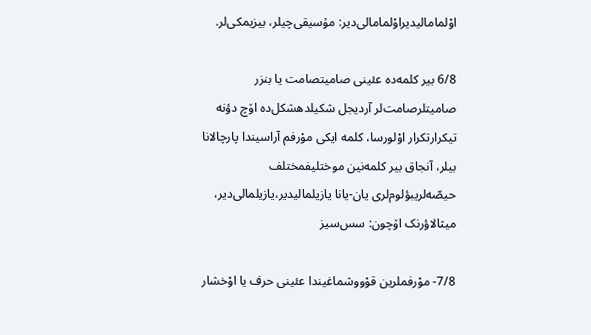اوْلمامالیدیراوْلمامالی‌دیر: مۇسیقی‌چیلر، بیزیمکی‌لر.

6/8 بیر کلمه‌ده عئینی صامیتصامت یا بنزر صامیتلرصامت‌لر آردیجل شکیلدهشکل‌ده اۆچ دؤنه تیکرارتکرار اوْلورسا، کلمه ایکی موْرفم آراسیندا پارچالانا بیلر، آنجاق بیر کلمه‌نین موختلیفمختلف حیصّه‌لریبؤلوم‌لری یان-یانا یازیلمالیدیر،یازیلمالی‌دیر، میثالاؤرنک اۆچون: سس‌سیز

7/8- موْرفملرین قوْووشماغیندا عئینی حرف یا اوْخشار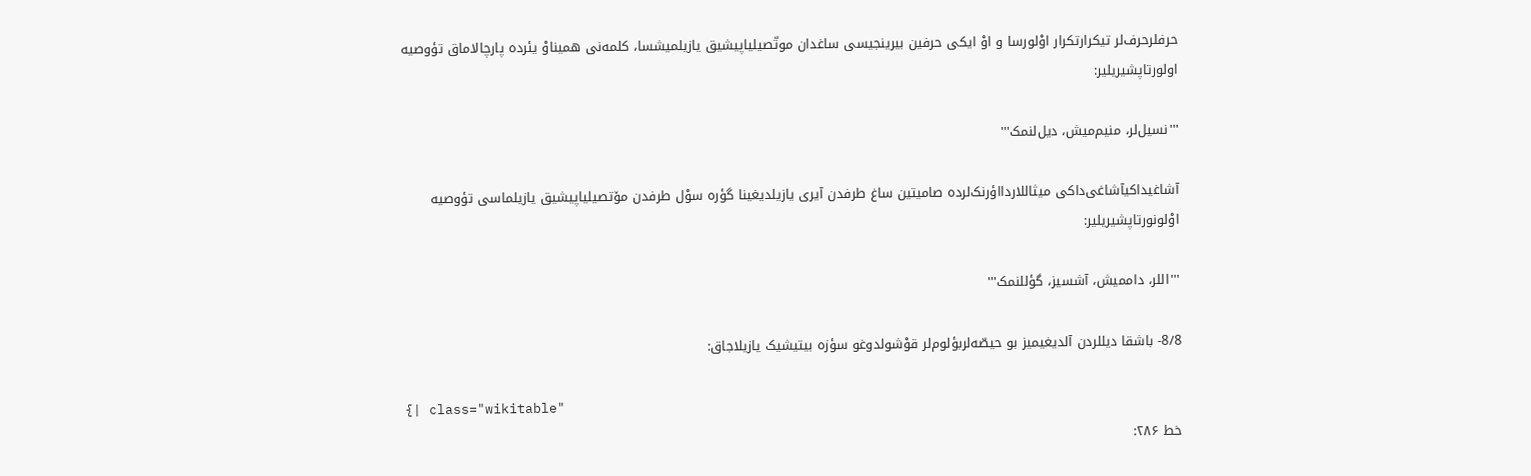حرفلرحرف‌لر تیکرارتکرار اوْلورسا و اوْ ایکی حرفین بیرینجیسی ساغدان موتّصیلیاپیشیق یازیلمیشسا، کلمه‌نی همیناوْ یئرده پارچالاماق تؤوصیه اولورتاپشیریلیر:

'''نسیل‌لر، منیم‌میش، دیل‌لنمک'''

آشاغیداکیآشاغی‌داکی میثاللاردااؤرنک‌لرده صامیتین ساغ طرفدن آیری یازیلدیغینا گؤره سوْل طرفدن مۆتصیلیاپیشیق یازیلماسی تؤوصیه اوْلونورتاپشیریلیر:

'''اللر، داممیش، آشسیز، گؤللنمک'''

8/8- باشقا دیللردن آلدیغیمیز بو حیصّه‌لربؤلوم‌لر قوْشولدوغو سؤزه بیتیشیک یازیلاجاق:

{| class="wikitable"
خط ۲۸۶: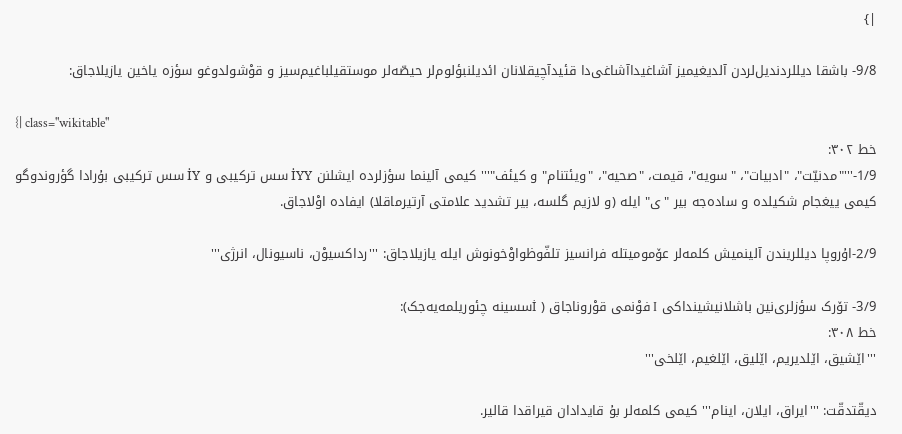|}

9/8- باشقا دیللردندیل‌لردن آلدیغیمیز آشاغیداآشاغی‌دا قئیدآچیقلانان ائدیلنبؤلوم‌لر حیصّه‌لر موستقیلباغیم‌سیز و قوْشولدوغو سؤزه یاخین یازیلاجاق:

{| class="wikitable"
خط ۳۰۲:
1/9-'''"مدنیّت"، "ادبیات"، "سویه"، قیمت، "صحیه"، "ویئتنام" و کیئف"''' کیمی آلینما سؤزلرده ایشلنن İYY سس ترکیبی و İY سس ترکیبی بۇرادا گؤروندوگو کیمی ییغجام شکیلده و ساده‌جه بیر "ی" ایله (و لازیم گلسه، بیر تشدید علامتی آرتیرماقلا) ایفاده اوْلاجاق.

2/9-اۇروپا دیللریندن آلینمیش کلمه‌لر عۆمومیتله فرانسیز تلفّوظواوْخونوش ایله یازیلاجاق: '''رداکسیوْن، ناسیونال، انرژی'''

3/9- تۆرک سؤزلری‌نین باشلانیشینداکی I فوْنمی قوْروناجاق ( İسسینه چئوریلمه‌یه‌جک):
خط ۳۰۸:
'''اێشیق، اێلدیریم، اێلیق، اێلغیم، اێلخی'''

دیقّتدقّت: '''ایراق، ایلان، اینام''' کیمی کلمه‌لر بۇ قایدادان قیراقدا قالیر.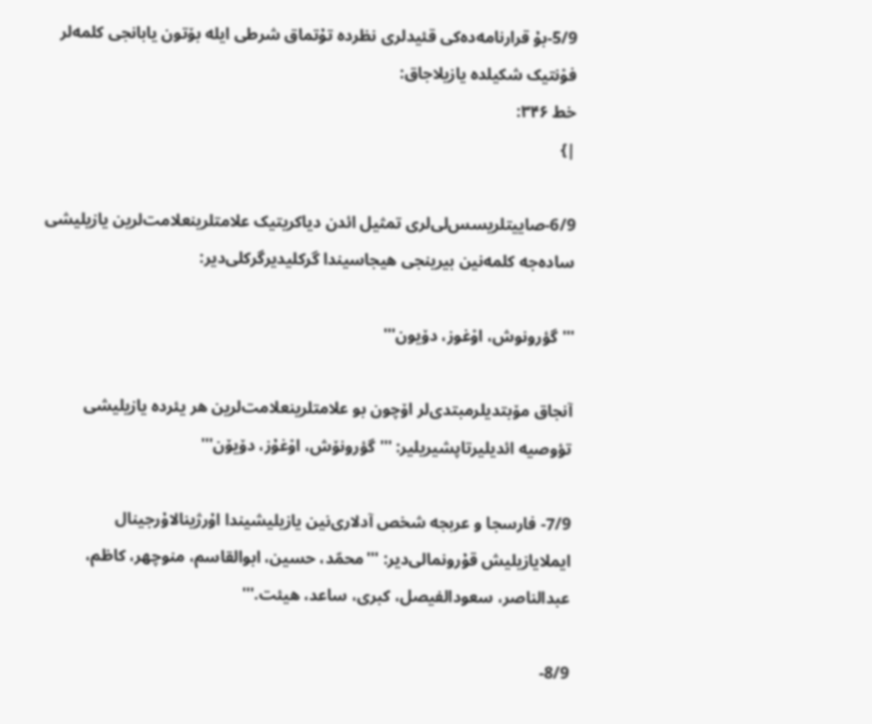5/9-بۇ قرارنامه‌ده‌کی قئیدلری نظرده تۇتماق شرطی‌ ایله بۆتون یابانجی کلمه‌لر فوْنتیک شکیلده یازیلاجاق:
خط ۳۴۶:
|}

6/9-صاییتلریسس‌لی‌لری تمثیل ائدن دیاکریتیک علامتلرینعلامت‌لرین یازیلیشی ساده‌جه کلمه‌نین بیرینجی هیجاسیندا گرکلیدیرگرکلی‌دیر:

'''گؤرونوش، اوْغوز، دۆیون'''

آنجاق مۆبتدیلرمبتدی‌لر اۆچون بو علامتلرینعلامت‌لرین هر یئرده یازیلیشی تؤوصیه ائدیلیرتاپشیریلیر: '''گؤرونۆش، اوْغۇز، دۆیۆن'''

7/9- فارسجا و عربجه شخص آدلاری‌نین یازیلیشیندا اۇرژینالاۇرجینال ایملایازیلیش قۇرونمالی‌دیر: '''محمّد، حسین، ابوالقاسم، منوچهر، کاظم، عبدالناصر، سعودالفیصل، کبری، ساعد، هیئت.'''

8/9-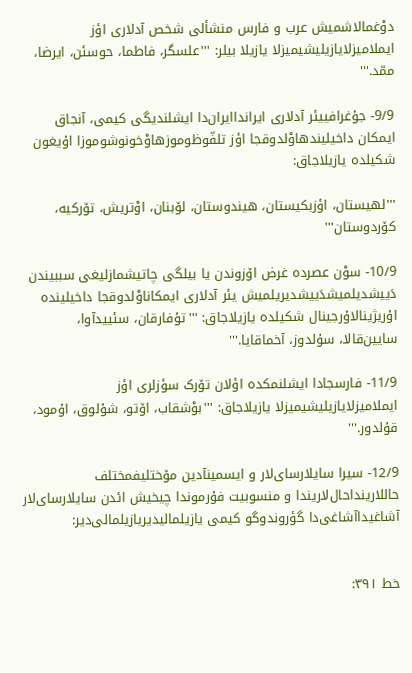دوْغمالاشمیش عرب و فارس منشألی شخص آدلاری اؤز ایملامیزلایازیلیشیمیزلا یازیلا بیلر: '''علسگر، فاطما، حوسئن، ایرضا، ممّد.'''

9/9- جۇغرافییئر آدلاری ایرانداایران‌دا ایشلندیگی کیمی، آنجاق ایمکان داخیلیندهاوْلدوقجا اؤز تلفّوظوموزهاوْخونوشوموزا اۇیغون شکیلده یازیلاجاق:

'''لهیستان، اؤزبکیستان، هیندوستان، لۆبنان، اوْتریش، تۆرکیه، کۆردوستان'''

10/9- سوْن عصرده غرض اۆزوندن یا بیلگی چاتیشمازلیغی سببیندن دَییشدیلمیشدَییشدیریلمیش یئر آدلاری ایمکاناوْلدوقجا داخیلینده اۇریژینالاۇرجینال شکیلده یازیلاجاق: '''تۇفارقان، سئییدآوا، سایین‌قالا، سۇلدوز، آخماقایا.'''

11/9- فارسجادا ایشلنمکده اؤلان تۆرک سؤزلری اؤز ایملامیزلایازیلیشیمیزلا یازیلاجاق: '''بوْشقاب، اۆتو، شۇلوق، اۇمود، قۇلدور.'''

12/9- سیرا سایلارسای‌لار و ایسمینآدین مۆختلیفمختلف حاللارینداحال‌لاریندا و منسوبیت فۇرموندا چیخیش ائدن سایلارسای‌لار آشاغیداآشاغی‌دا گؤروندوگو کیمی یازیلمالیدیریازیلمالی‌دیر:


خط ۳۹۱: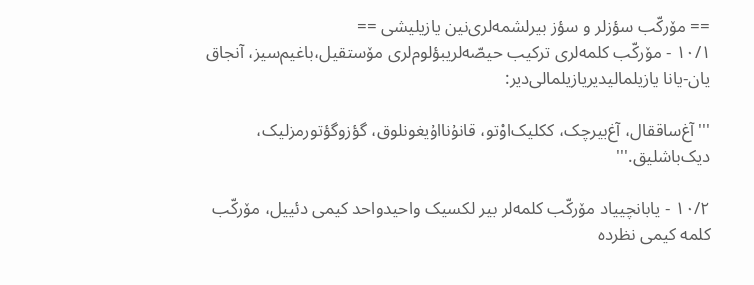== مۆرکّب سؤزلر و سؤز بیرلشمه‌لری‌نین یازیلیشی ==
۱۰/۱ - مۆرکّب کلمه‌لری ترکیب حیصّه‌لریبؤلوم‌لری مۆستقیل،باغیم‌سیز، آنجاق یان-یانا یازیلمالیدیریازیلمالی‌دیر:

'''آغ‌ساققال، آغ‌بیرچک، ککلیک‌اوْتو، قانۇنااۇیغونلوق، گؤزوگؤتورمزلیک، دیک‌باشلیق.'''

۱۰/۲ - یابانچییاد مۆرکّب کلمه‌لر بیر لکسیک واحیدواحد کیمی دئییل، مۆرکّب کلمه کیمی نظرده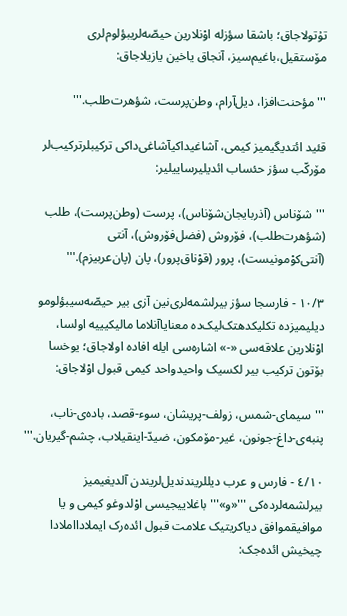تۇتولاجاق؛ باشقا سؤزله اوْنلارین حیصّه‌لریبؤلوم‌لری مۆستقیل،باغیم‌سیز، آنجاق یاخین یازیلاجاق:

'''مؤحنت‌افزا، دیل‌آرام، وطن‌پرست، شؤهرت‌طلب.'''

قئید ائتدیگیمیز کیمی، آشاغیداکیآشاغی‌داکی ترکیبلرترکیب‌لر مۆرکّب سؤز حئساب ائدیلیرساییلیر:

'''شۆناس (آذربایجان‌شۆناس)، پرست (وطن‌پرست)، طلب (شؤهرت‌طلب)، فۆروش (فضل‌فۆروش)، آنتی (آنتی‌کوْمونیست)، پرور (قوْناق‌پرور)، پان (پان‌عربیزم).'''

۱۰/۳ - فارسجا سؤز بیرلشمه‌لری‌نین آزی بیر حیصّه‌سیبؤلومو دیلیمیزده تکلیکدهتک‌لیک‌ده معنایاآنلاما مالیکیییه اولسا، اوْنلارین علاقه‌سی «-» اشاره‌سی ایله افاده اولاجاق؛ یوخسا بۆتون ترکیب بیر لکسیک واحیدواحد کیمی قبول اوْلاجاق:

'''سیمای-شمس، زولف-پریشان، سوء-قصد، باده‌ی-ناب، پنبه‌ی-داغ-جونون، غیر-مۆمکون، ضیدّ-اینقیلاب، چشم-گیریان.'''

۱۰/٤ - فارس و عرب دیللریندندیل‌لریندن آلدیغیمیز بیرلشمه‌لرده‌کی '''«و»''' باغلاییجیسی اوْلدوغو کیمی و یا موافیقموافق دیاکریتیک علامت قبول ائده‌رک ایملادااملادا چیخیش ائده‌جک: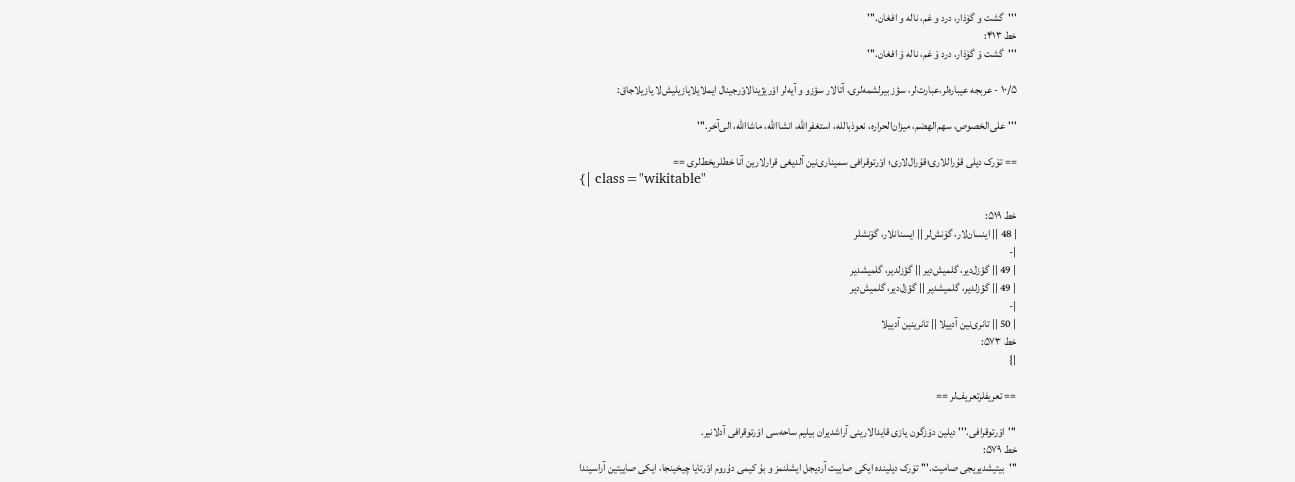'''گشت و گۆذار، درد و غم، ناله و افغان.'''
خط ۴۱۳:
'''گشت ۆ گۆذار، درد ۆ غم، ناله ۆ افغان.'''

۱۰/۵ - عربجه عیباره‌لر،عبارت‌لر، سؤز بیرلشمه‌لری، آتالار سؤزو و آیه‌لر اوْریژینالاوْرجینال ایملایلایازیلیش‌لا یازیلاجاق:

'''علی‌الخصوص، سهم‌الهضم، میزان‌الحراره، نعوذبالله، استغفرالله، انشاالله، ماشاالله، الی‌آخر.'''

== تۆرک دیلی قۇراللاری؛قۇرال‌لاری؛ اوْرتوقرافی سمیناری‌نین آلدیغی قرارلارین آنا خطلریخط‌لری ==
{| class="wikitable"

خط ۵۱۹:
| 48 || اینسان‌لار، گۆنش‌لر || ایسنانلار، گۆنشلر
|-
| 49 || گؤزل‌دیر، گلمیش‌دیر || گؤزلدیر، گلمیشدیر
| 49 || گؤزلدیر، گلمیشدیر || گؤزل‌دیر، گلمیش‌دیر
|-
| 50 || تانری‌نین آدییلا || تانرینین آدییلا
خط ۵۷۳:
|}

== تعریفلرتعریف‌لر ==

'''اوْرتوقرافی.''' دیلین دۆزگون یازی قایدالارینی آراشدیران بیلیم ساحه‌سی اوْرتوقرافی آدلانیر.
خط ۵۷۹:
'''بیتیشدیریجی صامیت.''' تۆرک دیلینده ایکی صاییت آردیجل ایشلنمز و بۇ کیمی دۇروم اوْرتایا چیخینجا، ایکی صاییتین آراسیندا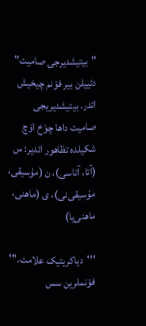"بیتیشدیرجی صامیت" دئییلن بیر فوْنم چیخیش ائدر. بیتیشدیریجی صامیت داها چوْخ اۆچ شکیلده تظاهور ائدیر: س (آتا، آتاسی)، ن (مۇسیقی، مۇسیقی‌نی)، ی (ماهنی، ماهنی‌یا)

'''دیاکریتیک علامت.''' فوْنملرین سس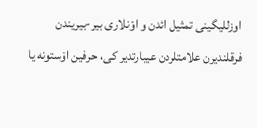اوزللیگینی تمثیل ائدن و اوْنلاری بیر-بیریندن فرقلندیرن علامتلردن عیبارتدیر کی، حرفین اۆستونه یا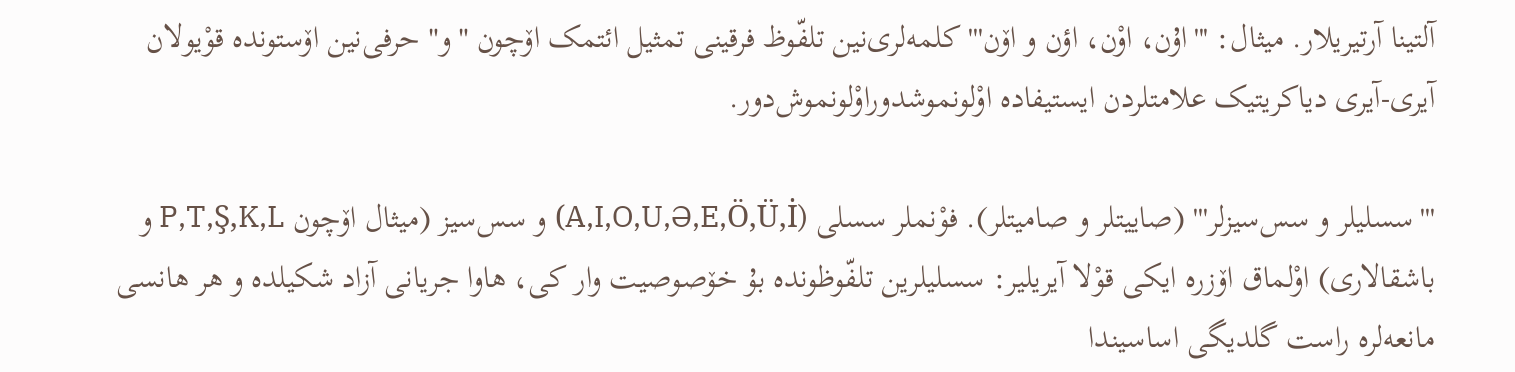آلتینا آرتیریلار. میثال: '''اۇن، اوْن، اؤن و اۆن''' کلمه‌لری‌نین تلفّوظ فرقینی تمثیل ائتمک اۆچون "و" حرفی‌نین اۆستونده قوْیولان آیری-آیری دیاکریتیک علامتلردن ایستیفاده اوْلونموشدوراوْلونموش‌دور.

'''سسلیلر و سس‌سیزلر''' (صاییتلر و صامیتلر). فوْنملر سسلی (A,I,O,U,Ə,E,Ö,Ü,İ) و سس‌سیز (میثال اۆچون P,T,Ş,K,L و باشقالاری) اوْلماق اۆزره ایکی قوْلا آیریلیر: سسلیلرین تلفّوظونده بۇ خۆصوصیت وار کی، هاوا جریانی آزاد شکیلده و هر هانسی مانعه‌لره راست گلدیگی اساسیندا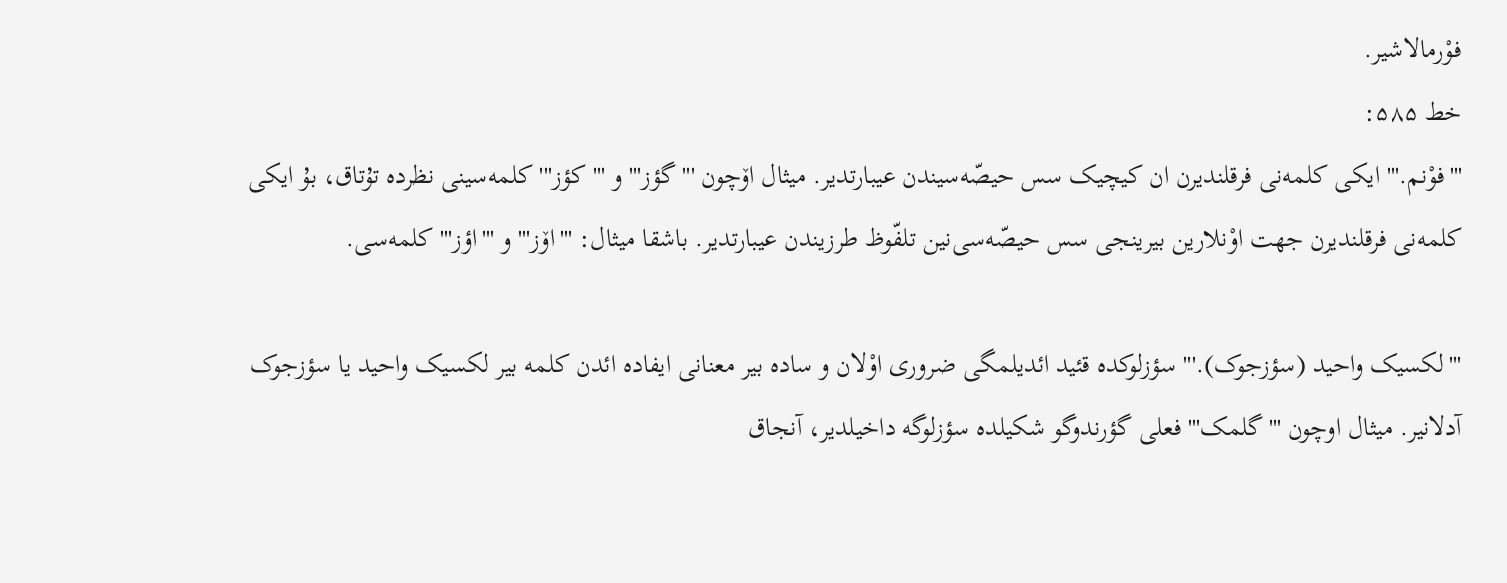فوْرمالاشیر.
خط ۵۸۵:
'''فوْنم.''' ایکی کلمه‌نی فرقلندیرن ان کیچیک سس حیصّه‌سیندن عیبارتدیر. میثال اۆچون '''گؤز''' و '''کؤز''' کلمه‌سینی نظرده تۇتاق، بۇ ایکی کلمه‌نی فرقلندیرن جهت اوْنلارین بیرینجی سس حیصّه‌سی‌نین تلفّوظ طرزیندن عیبارتدیر. باشقا میثال: '''اۆز''' و '''اؤز''' کلمه‌سی.

'''لکسیک واحید (سؤزجوک).''' سؤزلوکده قئید ائدیلمگی ضروری اوْلان و ساده بیر معنانی ایفاده ائدن کلمه بیر لکسیک واحید یا سؤزجوک آدلانیر. میثال اوچون '''گلمک''' فعلی گؤرندوگو شکیلده سؤزلوگه داخیلدیر، آنجاق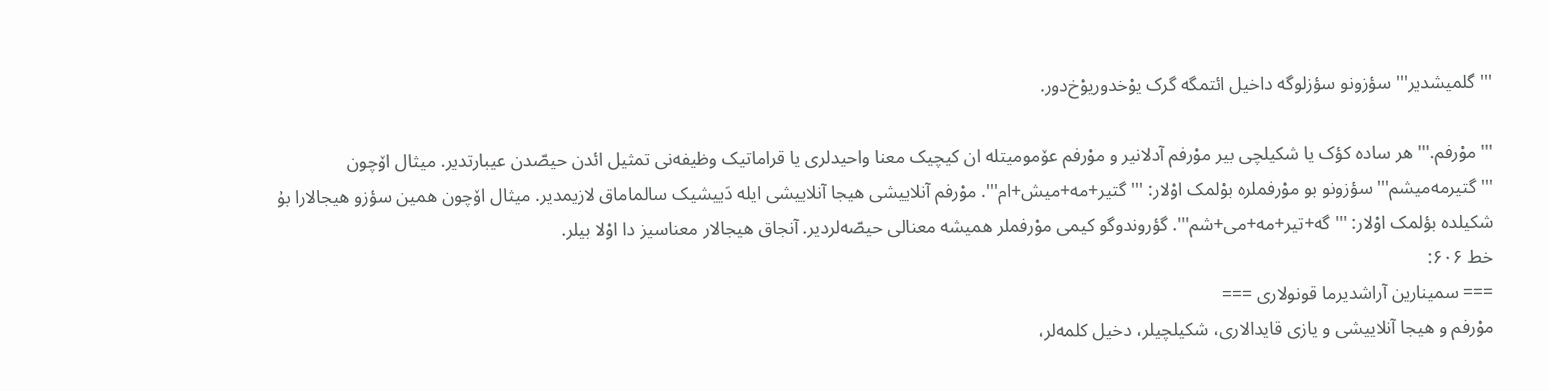'''گلمیشدیر''' سؤزونو سؤزلوگه داخیل ائتمگه گرک یوْخدوریوْخ‌دور.

'''موْرفم.''' هر ساده کؤک یا شکیلچی بیر موْرفم آدلانیر و موْرفم عۆمومیتله ان کیچیک معنا واحیدلری یا قراماتیک وظیفه‌نی تمثیل ائدن حیصّدن عیبارتدیر. میثال اۆچون '''گتیرمه‌میشم''' سؤزونو بو موْرفملره بوْلمک اوْلار: '''گتیر+مه+میش+ام'''. موْرفم آنلاییشی هیجا آنلاییشی ایله دَییشیک سالماماق لازیمدیر. میثال اۆچون همین سؤزو هیجالارا بۇ شکیلده بؤلمک اوْلار: '''گه+تیر+مه+می+شم'''. گؤروندوگو کیمی موْرفملر همیشه معنالی حیصّه‌لردیر. آنجاق هیجالار معناسیز دا اوْلا بیلر.
خط ۶۰۶:
=== سمینارین آراشدیرما قونولاری ===
موْرفم و هیجا آنلاییشی و یازی قایدالاری، شکیلچیلر، دخیل کلمه‌لر،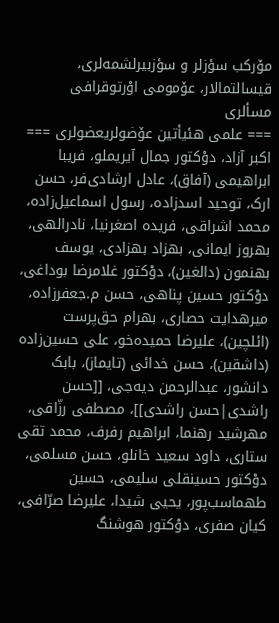مۆرکب سؤزلر و سؤزبیرلشمه‌لری، قیسالتمالار، عۆمومی اوْرتوقرافی مسألری
=== علمی هئیأتین عۆضولریعضولری ===
اکبر آزاد، دوْکتور جمال آیریملو، فریبا ابراهیمی (آفاق)، عادل ارشادی‌فر، حسن ارک، توحید اسدزاده، رسول اسماعیل‌زاده، محمد اشراقی، فریده اصغرنیا، نادرالهی، بهروز ایمانی، بهزاد بهزادی، یوسف بهنمون (دالغین)، دوْکتور غلامرضا بوداغی، دوْکتور حسین پناهی، حسن م.جعفرزاده، میرهدایت حصاری، بهرام حق‌پرست (ائلچین)، علیرضا حمیده‌خو، علی حسین‌زاده (داشقین)، حسن خدائی (تایماز)، بابک دانشور، عبدالرحمن دیه‌جی، [[حسن راشدی|حسن راشدی]]، مصطفی رزّاقی، مهرشید رهنما، ابراهیم رفرف، محمد تقی ستاری، داود سعید خانلو، حسن مسلمی، دوْکتور حسینقلی سلیمی، حسین طهماسب‌پور، یحیی شیدا، علیرضا صرّافی، کیان صفری، دوْکتور هوشنگ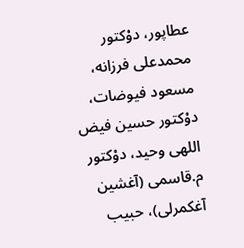عطاپور، دوْکتور محمدعلی فرزانه، مسعود فیوضات، دوْکتور حسین فیض اللهی وحید، دوْکتور م.قاسمی (آغشین آغکمرلی)، حبیب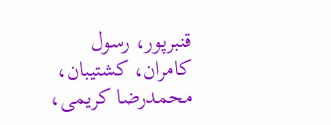قنبرپور، رسول کامران، کشتیبان، محمدرضا کریمی،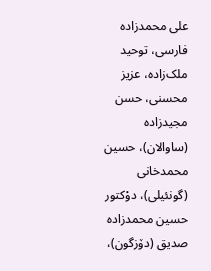علی محمدزاده فارسی، توحید ملک‌زاده، عزیز محسنی، حسن مجیدزاده (ساوالان)، حسین محمدخانی (گونئیلی)، دوْکتور حسین محمدزاده صدیق (دۆزگون)،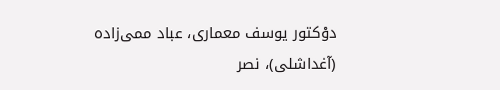دوْکتور یوسف معماری، عباد ممی‌زاده (آغداشلی)، نصر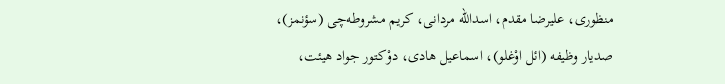منظوری، علیرضا مقدم، اسدالله مردانی، کریم مشروطه‌چی (سؤنمز)، صدیار وظیفه (ائل اوْغلو)، اسماعیل هادی، دوْکتور جواد هیئت،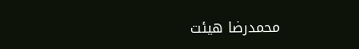محمدرضا هیئت